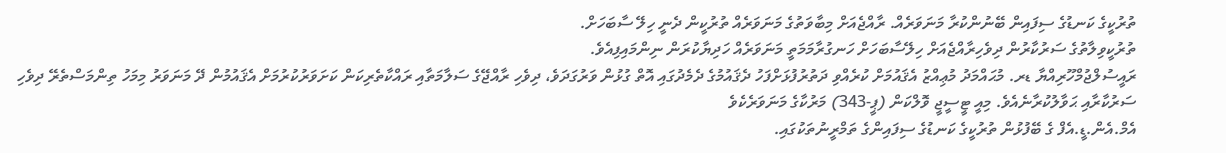ތުރުކީގެ ކަނޑުގެ ސިފައިން ބޭނުންކުރާ މަނަވަރެއް. ރާއްޖެއަށް މިބާވަތުގެ މަނަވަރެއް ތުރުކީން ދެނީ ހިލޭ ސާބަހަށް.
ތުރުކީވިލާތުގެ ސަރުކާރުން ދިވެހިރާއްޖެއަށް ހިލޭސާބަހަށް ހަނގުރާމަމަތީ މަނަވަރެއް ހަދިޔާކުރަން ނިންމައިފިއެވެ.
ރައީސުލްޖުމްހޫރިއްޔާ ޑރ. މުޙައްމަދު މުޢިއްޒު އެޤައުމަށް ކުރެއްވި ދަތުރުފުޅަށްފަހު ދެޤައުމުގެ ދެމެދުގައި އޮތް ގުޅުން ވަރުގަދަވެ، ދިވެހި ރާއްޖޭގެ ސަލާމަތާއި ރައްކާތެރިކަން ކަށަވަރުކުރުމަށް އެޤައުމުން ދޭ މަނަވަރު މިމަހު ތިންމަސްތެރޭ ދިވެހި ސަރުކާރާއި ޙަވާލުކުރާނެއެވެ. މިއީ ޓީސީޖީ ވޮލްކަން (ޕީ-343) މަރުކާގެ މަނަވަރެކެވެ
އެމް.އެން.ޑީ.އެފް ގެ ބޭފުޅުން ތުރުކީގެ ކަނޑުގެ ސިފައިންގެ ތަމްރީނުތަކުގައި.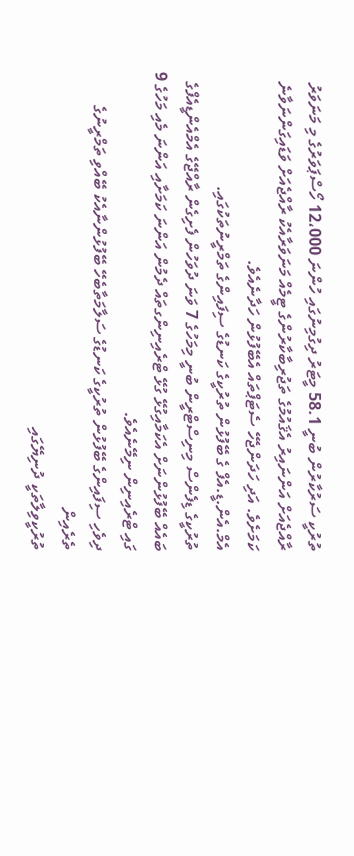ތުރުކީ ސަރުކާރުން ބުނީ 58.1 މީޓަރު ދިގުމިނުގައި ހުންނަ 12،000 ހޯސްޕަވަރުގެ މި މަނަވަރު ރާއްޖެއަށް އަންނައިރު އެޤައުމުގެ ތަޖުރިބާކާރުންގެ ޓީމެއް މަނަވަރާއެކު ރާއްޖެއަށް ވަޑައިގަންނަވާނެ ކަމަށެވެ. އަދި ހަދަންޖެހޭ ސެޓަޕްތައް އެބޭފުޅުން ހަދާނެއެވެ.
އެމް.އެން.ޑީ.އެފް ގެ ބޭފުޅުން ތުރުކީގެ ކަނޑުގެ ސިފައިންގެ ތަމްރީނުތަކުގައި.
ތުރުކީގެ ޑިފެންސް މިނިސްޓްރީން ބުނީ މިމަހުގެ 7 ވަނަ ދުވަހުން ފެށިގެން ރާއްޖޭގެ އެމްއެންޑީއެފްގެ ބައެއް ބޭފުޅުންނަށް އެކަމާއިގުޅޭ ގުޅޭ ޓްރެއިނިންގތައް ދެމުން އަންނަ ކަމަށާއި އަންނަ މެއި މަހުގެ 9 ގައި ޓްރެއިނިން ނިމޭނެއެވެ.
ދިވެހި ސިފައިންގެ ބޭފުޅުން ތުރުކީގެ ކަނޑުގެ ސަލާމަތާބެހޭ ބޭފުޅުންނާއެކު ބޭއްވި ތަމްރީނުގެ ތެރެއިން
ތުރުކީވިލާތަކީ ދުނިޔޭގައި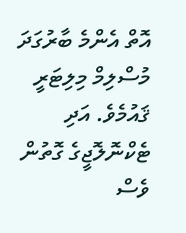އޮތް އެންމެ ބާރުގަދަ މުސްލިމް މިލިޓަރީ ޤައުމެވެ. އަދި ޓެކްނޮލޮޖީގެ ގޮތުން ވެސް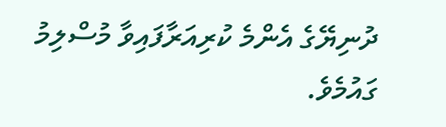ދުނިޔޭގެ އެންމެ ކުރިއަރާފައިވާ މުސްލިމު ގައުމެވެ.